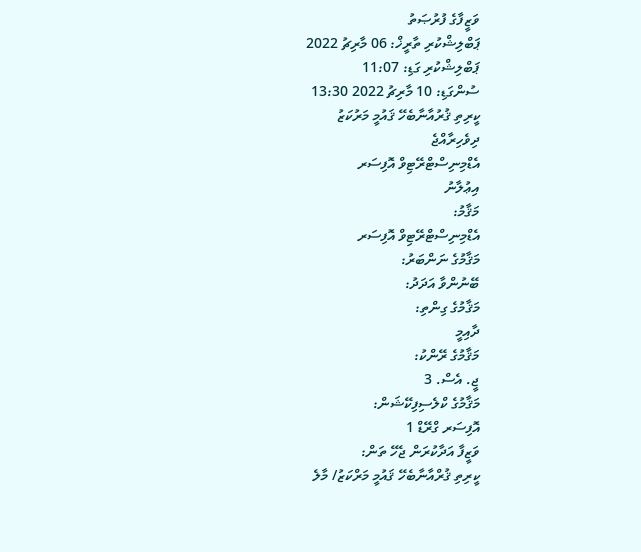ވަޒީފާގެ ފުރުޞަތު
ޕަބްލިޝްކުރި ތާރީޚް: 06 މާރިޗު 2022
ޕަބްލިޝްކުރި ގަޑި: 11:07
ސުންގަޑި: 10 މާރިޗު 2022 13:30
ކީރިތި ޤުރުއާނާބެހޭ ޤައުމީ މަރުކަޒު
ދިވެހިރާއްޖެ
އެޑްމިނިސްޓްރޭޓިވް އޮފިސަރ
އިޢުލާނު
މަޤާމު:
އެޑްމިނިސްޓްރޭޓިވް އޮފިސަރ
މަޤާމުގެ ނަންބަރު:
ބޭނުންވާ އަދަދު:
މަޤާމުގެ ގިންތި:
ދާއިމީ
މަޤާމުގެ ރޭންކު:
ޖީ. އެސް. 3
މަޤާމުގެ ކްލެސިފިކޭޝަން:
އޮފިސަރ ގްރޭޑް 1
ވަޒީފާ އަދާކުރަން ޖެހޭ ތަން:
ކީރިތި ޤުރްއާނާބެހޭ ޤައުމީ މަރްކަޒު/ މާލެ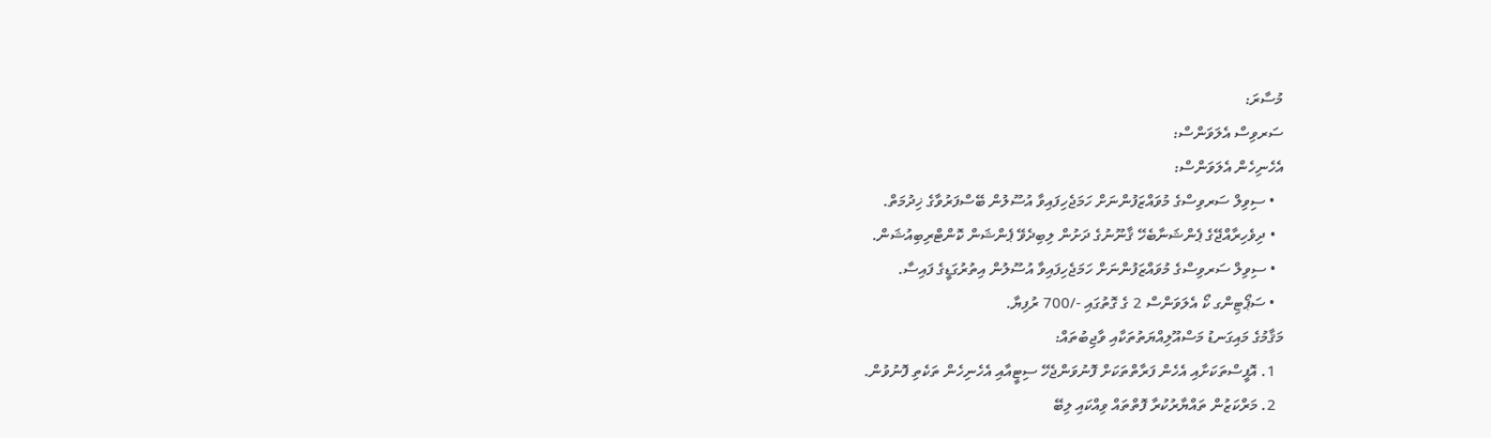މުސާރަ:
ސަރވިސް އެލަވަންސް:
އެހެނިހެން އެލަވަންސް:
  • ސިވިލް ސަރވިސްގެ މުވައްޒަފުންނަށް ހަމަޖެހިފައިވާ އުސޫލުން ބޭސްފަރުވާގެ ޚިދުމަތް.
  • ދިވެހިރާއްޖޭގެ ޕެންޝަނާބެހޭ ޤާނޫނުގެ ދަށުން ލިބިދެވޭ ޕެންޝަން ކޮންޓްރިބިއުޝަން.
  • ސިވިލް ސަރވިސްގެ މުވައްޒަފުންނަށް ހަމަޖެހިފައިވާ އުސޫލުން އިތުރުގަޑީގެ ފައިސާ.
  • ސަޕޯޓިންގ ކޯ އެލަވަންސް 2 ގެ ގޮތުގައި -/700 ރުފިޔާ.
މަޤާމުގެ މައިގަނޑު މަސްއޫލިއްޔަތުތަކާއި ވާޖިބުތައް:
  1. އޮފީސްތަކަށާއި އެހެން ފަރާތްތަކަށް ފޮނުވަންޖެހޭ ސިޓީއާއި އެހެނިހެން ތަކެތި ފޮނުވުން.
  2. މަރްކަޒުން ތައްޔާރުކުރާ ފޮތްތައް ވިއްކައި ލިބޭ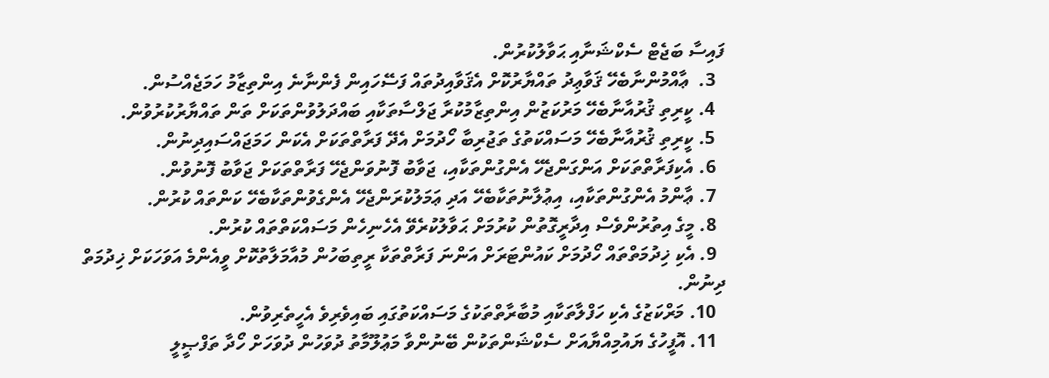ފައިސާ ބަޖެޓް ސެކްޝަނާއި ޙަވާލުކުރުން.
  3.  ޢާއްމުންނާބެހޭ ޤަވާޢިދު ތައްޔާރުކޮށް އެޤަވާއިދުތައް ފަސޭހައިން ފެންނާނެ އިންތިޒާމު ހަމަޖެއްސުން.
  4. ކީރިތި ޤުރުއާނާބެހޭ މަރުކަޒުން އިންތިޒާމުކުރާ ޖަލްސާތަކާއި ބައްދަލުވުންތަކަށް ތަން ތައްޔާރުކުރުވުން.
  5. ކީރިތި ޤުރުއާނާބެހޭ މަސައްކަތުގެ ތަޖުރިބާ ހޯދުމަށް އެދޭ ފަރާތްތަކަށް އެކަން ހަމަޖައްސައިދިނުން.
  6. އެކިފަރާތްތަކަށް އަންގަންޖެހޭ އެންގުންތަކާއި، ޖަވާބު ފޮނުވަންޖެހޭ ފަރާތްތަކަށް ޖަވާބު ފޮނުވުން.
  7. ޢާންމު އެންގުންތަކާއި، އިޢުލާނުތަކާބެހޭ އަދި ޢަމަލުކުރަންޖެހޭ އެންގެވުންތަކާބެހޭ ކަންތައް ކުރުން.
  8. މީގެ އިތުރުންވެސް އިދާރީގޮތުން ކުރުމަށް ޙަވާލުކުރެވޭ އެހެނިހެން މަސައްކަތްތައް ކުރުން.
  9. އެކި ޚިދުމަތްތައް ހޯދުމަށް ކައުންޓަރަށް އަންނަ ފަރާތްތަކާ ރީތިބަހުން މުއާމަލާތުކޮށް ވީއެންމެ އަވަހަކަށް ޚިދުމަތް ދިނުން.
  10. މަރްކަޒުގެ އެކި ހަފްލާތަކާއި މުބާރާތްތަކުގެ މަސައްކަތުގައި ބައިވެރިވެ އެހީތެރިވުން.
  11. އޮފީހުގެ ޔައުމިއްޔާއަށް ސެކްޝަންތަކުން ބޭނުންވާ މަޢުލޫމާތު ދުވަހުން ދުވަހަށް ހޯދާ ތަފްޞީލީ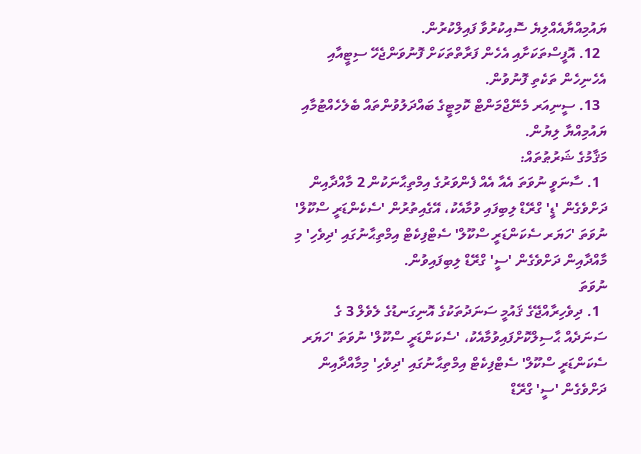ޔައުމިއްޔާއެއްލިޔެ ސޮއިކުރުވާ ފައިލްކުރުން.
  12. އޮފީސްތަކަށާއި އެހެން ފަރާތްތަކަށް ފޮނުވަންޖެހޭ ސިޓީއާއި އެހެނިހެން ތަކެތި ފޮނުވުން.
  13. ސީނިއަރ މެނޭޖްމަންޓް ކޮމިޓީގެ ބައްދަލުވުންތައް ބެލެހެއްޓުމާއި ޔައުމިއްޔާ ލިޔުން.
މަޤާމުގެ ޝަރުޠުތައް:
  1. ސާނަވީ ނުވަތަ އެއާ އެއް ފެންވަރުގެ އިމްތިޙާނަކުން 2 މާއްދާއިން ދަށްވެގެން 'ޑީ' ގްރޭޑް ލިބިފައި ވުމާއެކު، އޭގެއިތުރުން 'ސެކެންޑަރީ ސްކޫލް' ނުވަތަ 'ހަޔަރ ސެކަންޑަރީ ސްކޫލް' ސެޓްފިކެޓް އިމްތިޙާނުގައި 'ދިވެހި' މި މާއްދާއިން ދަށްވެގެން 'ސީ' ގްރޭޑް ލިބިފައިވުން.
ނުވަތަ
  1. ދިވެހިރާއްޖޭގެ ޤައުމީ ސަނަދުތަކުގެ އޮނިގަނޑުގެ ލެވެލް 3 ގެ ސަނަދެއް ޙާސިލްކޮށްފައިވުމާއެކު، 'ސެކަންޑަރީ ސްކޫލް' ނުވަތަ 'ހަޔަރ ސެކަންޑަރީ ސްކޫލް' ސެޓްފިކެޓް އިމްތިޙާނުގައި 'ދިވެހި' މިމާއްދާއިން ދަށްވެގެން 'ސީ' ގްރޭޑް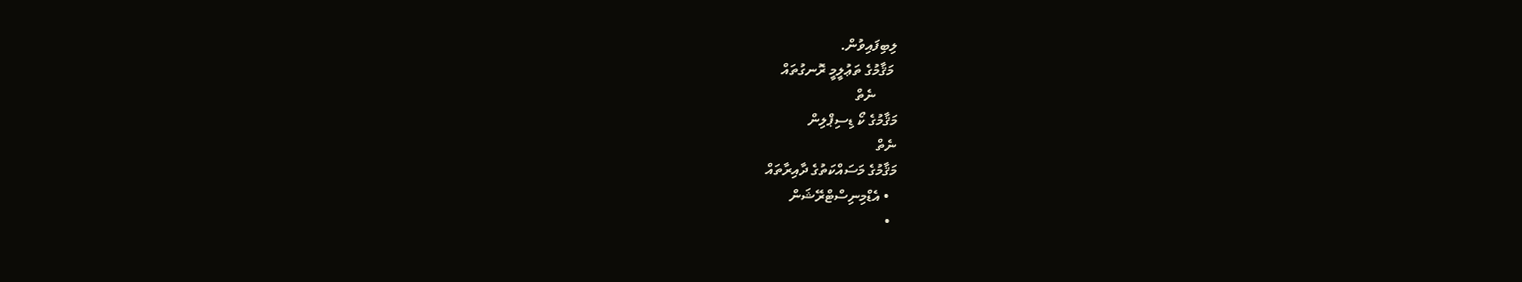ލިބިފައިވުން.
 މަޤާމުގެ ތަޢުލީމީ ރޮނގުތައް
      ނެތް
މަޤާމުގެ ކޯ ޑިސިޕްލިން
ނެތް
މަޤާމުގެ މަސައްކަތުގެ ދާއިރާތައް
  • އެޑްމިނިސްޓްރޭޝަން
  •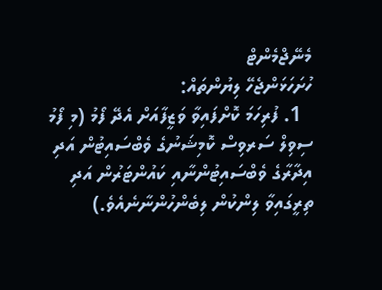މެނޭޖްމެންޓް
ހުށަހަޅަންޖެހޭ ލިޔުންތައް:
  1. ފުރިހަމަ ކޮށްފައިވާ ވަޒީފާއަށް އެދޭ ފޯމު (މި ފޯމު ސިވިލް ސަރވިސް ކޮމިޝަނުގެ ވެބްސައިޓުން އަދި އިދާރާގެ ވެބްސައިޓުންނާއި ކައުންޓަރުން އަދި ތިރީގައިވާ ލިންކުން ލިބެންހުންނާނެއެވެ.)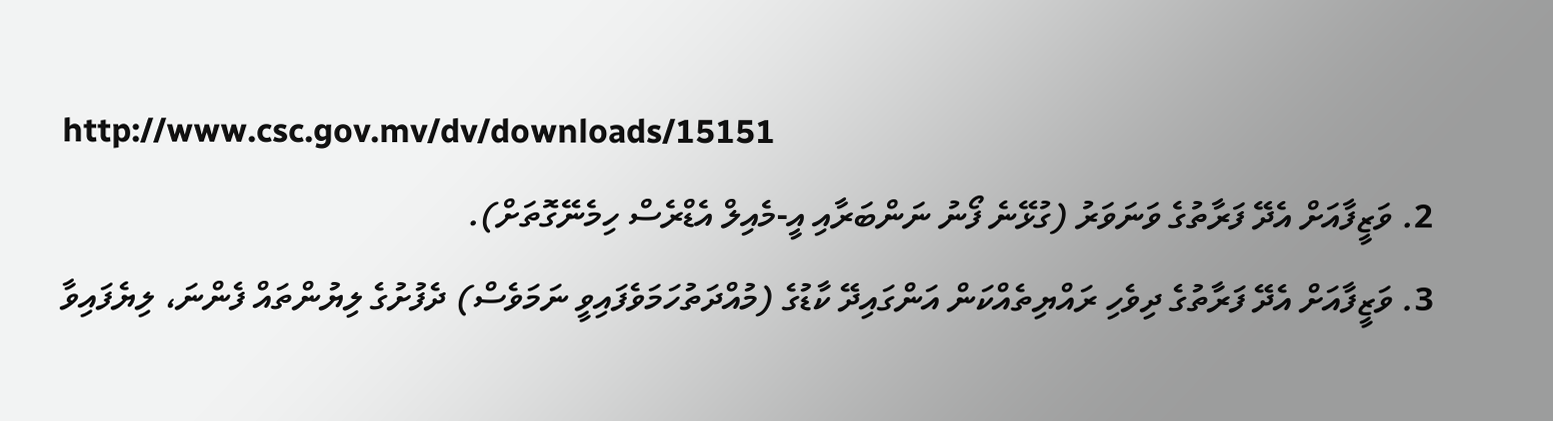http://www.csc.gov.mv/dv/downloads/15151
  2. ވަޒީފާއަށް އެދޭ ފަރާތުގެ ވަނަވަރު (ގުޅޭނެ ފޯނު ނަންބަރާއި އީ-މެއިލް އެޑްރެސް ހިމެނޭގޮތަށް).
  3. ވަޒީފާއަށް އެދޭ ފަރާތުގެ ދިވެހި ރައްޔިތެއްކަން އަންގައިދޭ ކާޑުގެ (މުއްދަތުހަމަވެފައިވީ ނަމަވެސް) ދެފުށުގެ ލިޔުންތައް ފެންނަ، ލިޔެފައިވާ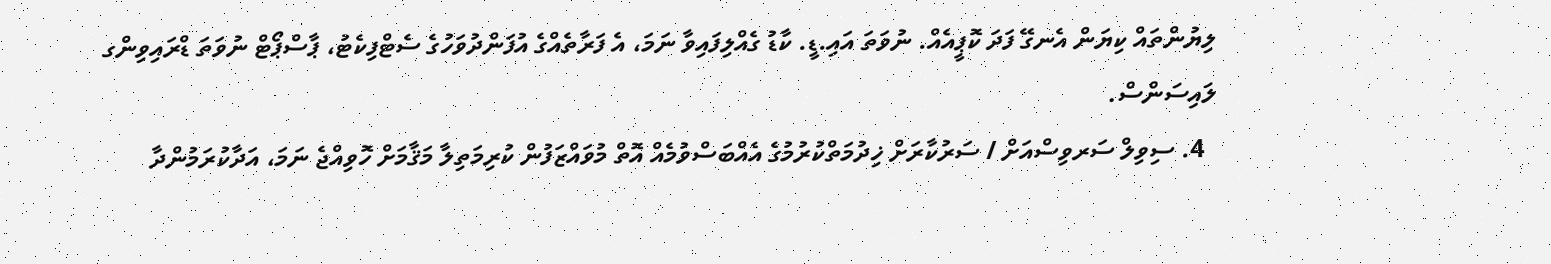ލިޔުންތައް ކިޔަން އެނގޭ ފަދަ ކޮޕީއެއް. ނުވަތަ އައި.ޑީ. ކާޑު ގެއްލިފައިވާ ނަމަ، އެ ފަރާތެއްގެ އުފަންދުވަހުގެ ސެޓްފިކެޓު، ޕާސްޕޯޓް ނުވަތަ ޑްރައިވިންގ ލައިސަންސް.
  4. ސިވިލް ސަރވިސްއަށް / ސަރުކާރަށް ޚިދުމަތްކުރުމުގެ އެއްބަސްވުމެއް އޮތް މުވައްޒަފުން ކުރިމަތިލާ މަޤާމަށް ހޮވިއްޖެ ނަމަ، އަދާކުރަމުންދާ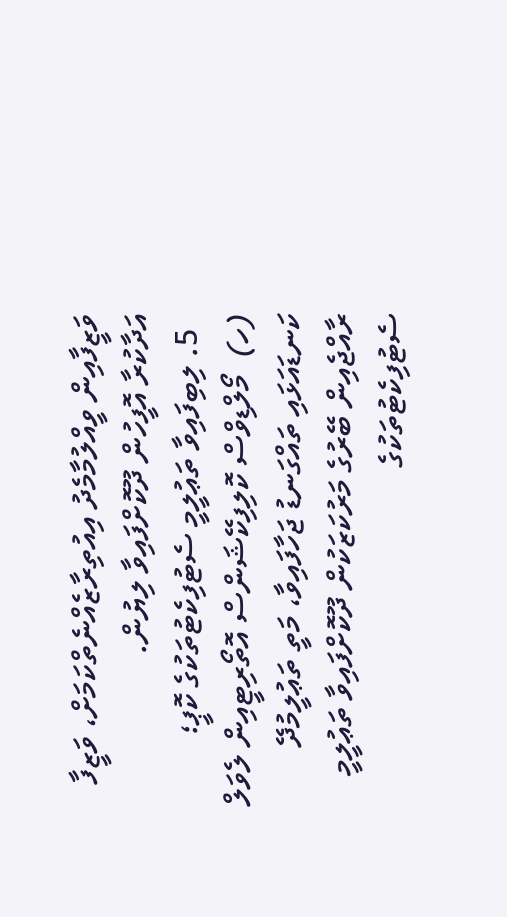ވަޒީފާއިން ވީއްލުމާމެދު އިއުތިރާޒެއްނެތްކަމަށް، ވަޒީފާ އަދާކުރާ އޮފީހުން ދޫކޮށްފައިވާ ލިޔުން.
  5. ލިބިފައިވާ ތަޢުލީމީ ސެޓުފިކެޓުތަކުގެ ކޮޕީ؛
(ހ)  މޯލްޑިވްސް ކޮލިފިކޭޝަންސް އޮތޯރިޓީއިން ލެވަލް ކަނޑައަޅައި ތައްގަނޑު ޖަހާފައިވާ، މަތީ ތަޢުލީމުދޭ ރާއްޖެއިން ބޭރުގެ މަރުކަޒަކުން ދޫކޮށްފައިވާ ތަޢުލީމީ ސެޓުފިކެޓުތަކުގެ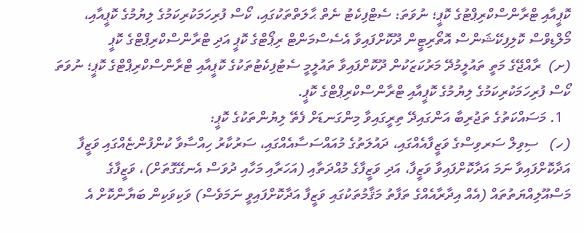ކޮޕީއާއި ޓްރާންސްކްރިޕްޓުގެ ކޮޕީ؛ ނުވަތަ: ސެޓްފިކެޓު ނެތް ޙާލަތްތަކުގައި، ކޯސް ފުރިހަމަކުރިކަމުގެ ލިޔުމުގެ ކޮޕީއާއި، މޯލްޑިވްސް ކޮލިފިކޭޝަންސް އޮތޯރިޓީން ދޫކޮށްފައިވާ އެސެސްމަންޓް ރިޕޯޓްގެ ކޮޕީ އަދި ޓްރާންސްކްރިޕްޓްގެ ކޮޕީ
(ށ)  ރާއްޖޭގެ މަތީ ތައުލީމުދޭ މަރުކަޒަކުން ދޫކޮށްފައިވާ ތައުލީމީ ސެޓުފިކެޓުތަކުގެ ކޮޕީއާއި ޓްރާންސްކްރިޕްޓްގެ ކޮޕީ؛ ނުވަތަ ކޯސް ފުރިހަމަކުރިކަމުގެ ލިޔުމުގެ ކޮޕީއާއި ޓްރާންސްކްރިޕްޓްގެ ކޮޕީ.
  1. މަސައްކަތުގެ ތަޖުރިބާ އަންގައިދޭ ތިރީގައިވާ މިންގަނޑަށް ފެތޭ ލިޔުންތަކުގެ ކޮޕީ:
(ހ)   ސިވިލް ސަރވިސްގެ ވަޒީފާއެއްގައި، ދައުލަތުގެ މުއައްސަސާއެއްގައި، ސަރުކާރު ހިއްސާވާ ކުންފުންޏެއްގައި ވަޒީފާ އަދާކޮށްފައިވާ ނަމަ އަދާކޮށްފައިވާ ވަޒީފާ، އަދި ވަޒީފާގެ މުއްދަތާއި (އަހަރާއި މަހާއި ދުވަސް އެނގޭގޮތަށް)، ވަޒީފާގެ މަސްއޫލިއްޔަތުތައް (އެއް އިދާރާއެއްގެ ތަފާތު މަޤާމުތަކުގައި ވަޒީފާ އަދާކޮށްފައިވީ ނަމަވެސް) ވަކިވަކިން ބަޔާންކޮށް އެ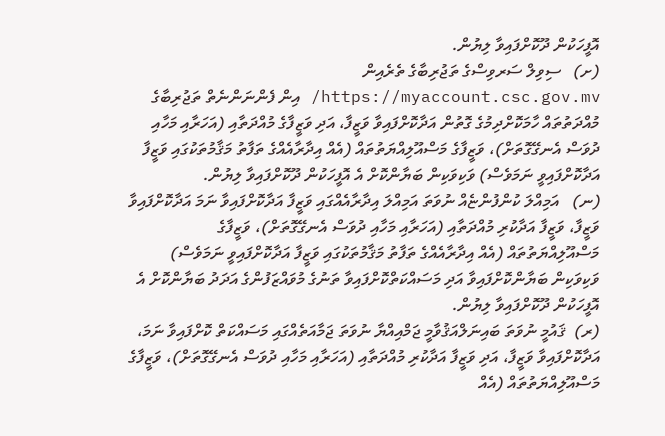އޮފީހަކުން ދޫކޮށްފައިވާ ލިޔުން.
(ށ)   ސިވިލް ސަރވިސްގެ ތަޖުރިބާގެ ތެރެއިން https://myaccount.csc.gov.mv/ އިން ފެންނަންނެތް ތަޖުރިބާގެ މުއްދަތުތައް ހާމަކޮށްދިމުގެ ގޮތުން އަދާކޮށްފައިވާ ވަޒީފާ، އަދި ވަޒީފާގެ މުއްދަތާއި (އަހަރާއި މަހާއި ދުވަސް އެނގޭގޮތަށް)، ވަޒީފާގެ މަސްއޫލިއްޔަތުތައް (އެއް އިދާރާއެއްގެ ތަފާތު މަޤާމުތަކުގައި ވަޒީފާ އަދާކޮށްފައިވީ ނަމަވެސް) ވަކިވަކިން ބަޔާންކޮށް އެ އޮފީހަކުން ދޫކޮށްފައިވާ ލިޔުން.
(ނ)   އަމިއްލަ ކުންފުންޏެއް ނުވަތަ އަމިއްލަ އިދާރާއެއްގައި ވަޒީފާ އަދާކޮށްފައިވާ ނަމަ އަދާކޮށްފައިވާ ވަޒީފާ، ވަޒީފާ އަދާކުރި މުއްދަތާއި (އަހަރާއި މަހާއި ދުވަސް އެނގޭގޮތަށް)، ވަޒީފާގެ މަސްއޫލިއްޔަތުތައް (އެއް އިދާރާއެއްގެ ތަފާތު މަޤާމުތަކުގައި ވަޒީފާ އަދާކޮށްފައިވީ ނަމަވެސް) ވަކިވަކިން ބަޔާންކޮށްފައިވާ އަދި މަސައްކަތްކޮށްފައިވާ ތަނުގެ މުވައްޒަފުންގެ އަދަދު ބަޔާންކޮށް އެ އޮފީހަކުން ދޫކޮށްފައިވާ ލިޔުން.
(ރ)  ޤައުމީ ނުވަތަ ބައިނަލްއަޤުވާމީ ޖަމްއިއްޔާ ނުވަތަ ޖަމާއަތެއްގައި މަސައްކަތް ކޮށްފައިވާ ނަމަ، އަދާކޮށްފައިވާ ވަޒީފާ، އަދި ވަޒީފާ އަދާކުރި މުއްދަތާއި (އަހަރާއި މަހާއި ދުވަސް އެނގޭގޮތަށް)، ވަޒީފާގެ މަސްއޫލިއްޔަތުތައް (އެއް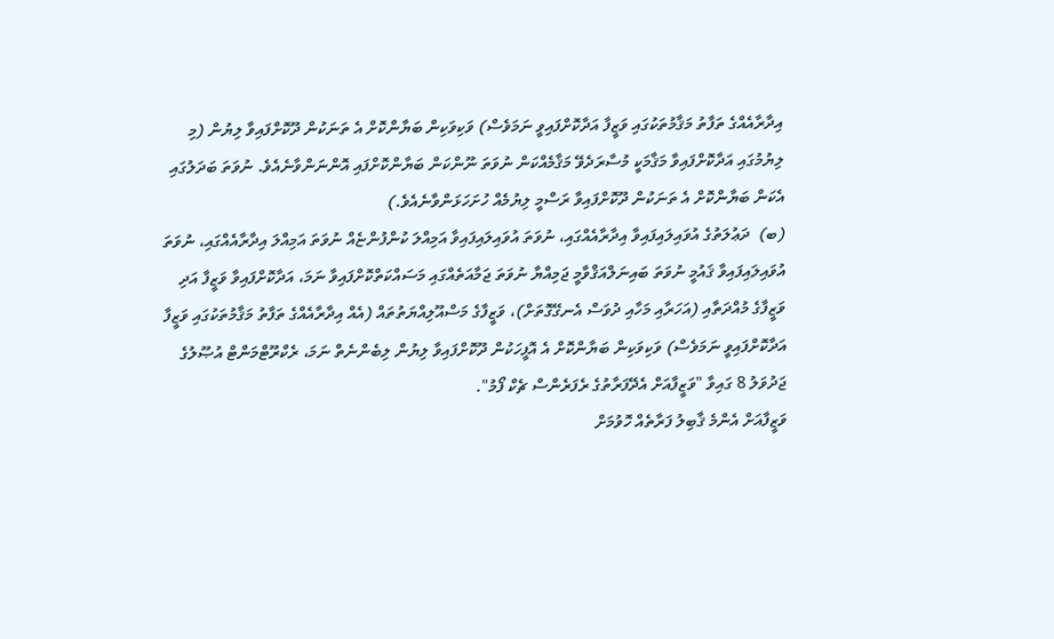އިދާރާއެއްގެ ތަފާތު މަޤާމުތަކުގައި ވަޒީފާ އަދާކޮށްފައިވީ ނަމަވެސް) ވަކިވަކިން ބަޔާންކޮށް އެ ތަނަކުން ދޫކޮށްފައިވާ ލިޔުން (މި ލިޔުމުގައި އަދާކޮށްފައިވާ މަޤާމަކީ މުސާރަދެވޭ މަޤާމެއްކަން ނުވަތަ ނޫންކަން ބަޔާންކޮށްފައި އޮންނަންވާނެއެވެ. ނުވަތަ ބަދަލުގައި އެކަން ބަޔާންކޮށް އެ ތަނަކުން ދޫކޮށްފައިވާ ރަސްމީ ލިޔުމެއް ހުށަހަޅަންވާނެއެވެ.)
(ބ)  ދަޢުލަތުގެ އުވައިލައިފައިވާ އިދާރާއެއްގައި، ނުވަތަ އުވައިލައިފައިވާ އަމިއްލަ ކުންފުންޏެއް ނުވަތަ އަމިއްލަ އިދާރާއެއްގައި، ނުވަތަ އުވައިލައިފައިވާ ޤައުމީ ނުވަތަ ބައިނަލްއަޤްވާމީ ޖަމިއްޔާ ނުވަތަ ޖަމާއަތެއްގައި މަސައްކަތްކޮށްފައިވާ ނަމަ، އަދާކޮށްފައިވާ ވަޒީފާ އަދި ވަޒީފާގެ މުއްދަތާއި (އަހަރާއި މަހާއި ދުވަސް އެނގޭގޮތަށް)، ވަޒީފާގެ މަސްއޫލިއްޔަތުތައް (އެއް އިދާރާއެއްގެ ތަފާތު މަޤާމުތަކުގައި ވަޒީފާ އަދާކޮށްފައިވީ ނަމަވެސް) ވަކިވަކިން ބަޔާންކޮށް އެ އޮފީހަކުން ދޫކޮށްފައިވާ ލިޔުން ލިބެންނެތް ނަމަ، ރެކްރޫޓްމަންޓް އުޞޫލުގެ ޖަދުވަލު 8 ގައިވާ "ވަޒީފާއަށް އެދޭފަރާތުގެ ރެފަރެންސް ޗެކް ފޯމު".
ވަޒީފާއަށް އެންމެ ޤާބިލު ފަރާތެއް ހޮވުމަށް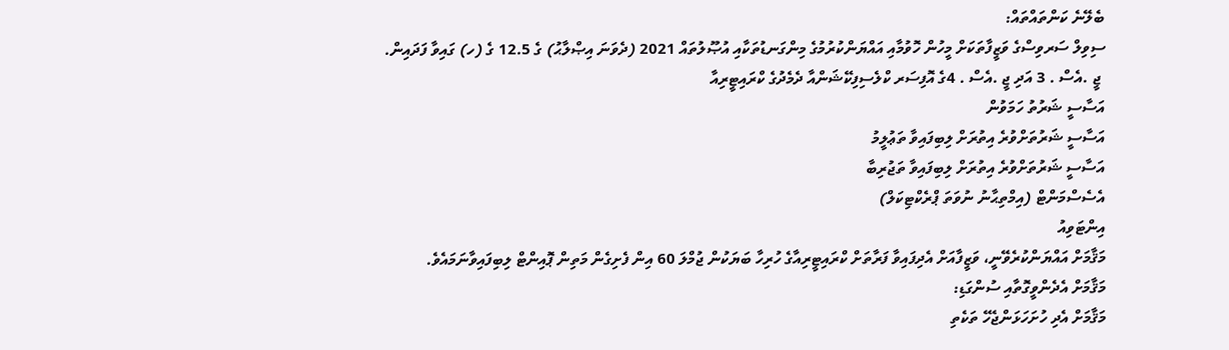ބެލޭނެ ކަންތައްތައް:
ސިވިލް ސަރވިސްގެ ވަޒީފާތަކަށް މީހުން ހޮވުމާއި އައްޔަންކުރުމުގެ މިންގަނޑުތަކާއި އުޞޫލުތައް 2021 (ދެވަނަ އިޞްލާޙު) ގެ 12.5 ގެ (ހ) ގައިވާ ފަދައިން.
 ޖީ .އެސް . 3 އަދި ޖީ .އެސް . 4ގެ އޮފިސަރ ކްލެސިފިކޭޝަންއާ ދެމެދުގެ ކްރައިޓީރިއާ
އަސާސީ ޝަރުތު ހަމަވުން
އަސާސީ ޝަރުތަށްވުރެ އިތުރަށް ލިބިފައިވާ ތަޢުލީމު
އަސާސީ ޝަރުތަށްވުރެ އިތުރަށް ލިބިފައިވާ ތަޖުރިބާ
އެސެސްމަންޓް (އިމްތިޙާނު ނުވަތަ ޕްރެކްޓިކަލް)
އިންޓަވިއު
މަޤާމަށް އައްޔަންކުރެވޭނީ، ވަޒީފާއަށް އެދިފައިވާ ފަރާތަށް ކްރައިޓީރިއާގެ ހުރިހާ ބަޔަކުން ޖުމްލަ 60 އިން ފެށިގެން މަތިން ޕޮއިންޓް ލިބިފައިވާނަމައެވެ.
މަޤާމަށް އެދެންވީގޮތާއި ސުންގަޑި:
މަޤާމަށް އެދި ހުށަހަޅަންޖެހޭ ތަކެތި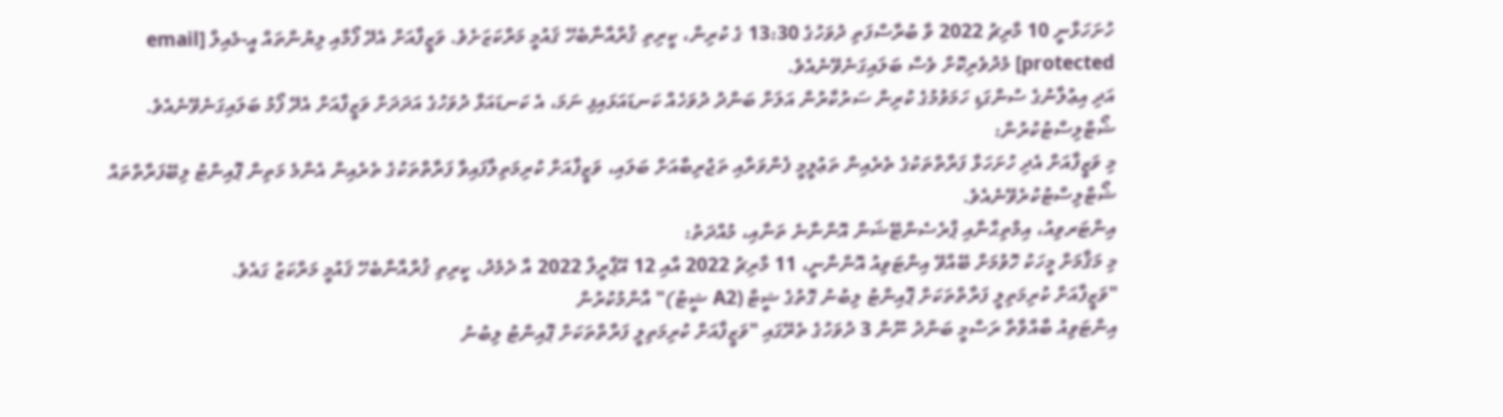ހުށަހަޅާނީ 10 މާރިޗު 2022 ވާ ބުރާސްފަތި ދުވަހުގެ 13:30 ގެ ކުރިން، ކީރިތި ޤުރްއާނާބެހޭ ޤައުމީ މަރްކަޒަށެވެ. ވަޒީފާއަށް އެދޭ ފޯމާއި ލިޔުންތައް އީ-މެއިލް [email protected] މެދުވެރިކޮށް ވެސް ބަލައިގަނެވޭނެއެވެ.
އަދި އިޢުލާނުގެ ސުންގަޑި ހަމަވުމުގެ ކުރިން ސަރުކާރުން އަލަށް ބަންދު ދުވަހެއް ކަނޑައަޅައިފި ނަމަ، އެ ކަނޑައަޅާ ދުވަހުގެ އަދަދަށް ވަޒީފާއަށް އެދޭ ފޯމު ބަލައިގަނެވޭނެއެވެ.
ޝޯޓްލިސްޓުކުރުން:
މި ވަޒީފާއަށް އެދި ހުށަހަޅާ ފަރާތްތަކުގެ ތެރެއިން ތަޢުލީމީ ފެންވަރާއި ތަޖުރިބާއަށް ބަލައި، ވަޒީފާއަށް ކުރިމަތިލާފައިވާ ފަރާތްތަކުގެ ތެރެއިން އެންމެ މަތިން ޕޮއިންޓު ލިބޭފަރާތްތައް ޝޯޓްލިސްޓުކުރެވޭނެއެވެ.
އިންޓަރވިއު، އިމްތިޙާނާއި ޕްރެސެންޓޭޝަން އޮންނާނެ ތަނާއި، މުއްދަތު:
މި މަޤާމަށް މީހަކު ހޮވުމަށް ބޭއްވޭ އިންޓަވިއު އޮންނާނީ، 11 މާރިޗު 2022 އާއި 12 އޭޕްރީލް 2022 އާ ދެމެދު، ކީރިތި ޤުރްއާނާބެހޭ ޤައުމީ މަރްކަޒު ގައެވެ.
"ވަޒީފާއަށް ކުރިމަތިލީ ފަރާތްތަކަށް ޕޮއިންޓު ލިބުނު ގޮތުގެ ޝީޓް (A2 ޝީޓު)" އާންމުކުރުން
އިންޓަވިއު ބާއްވާތާ ރަސްމީ ބަންދު ނޫން 3 ދުވަހުގެ ތެރޭގައި "ވަޒީފާއަށް ކުރިމަތިލީ ފަރާތްތަކަށް ޕޮއިންޓު ލިބުނު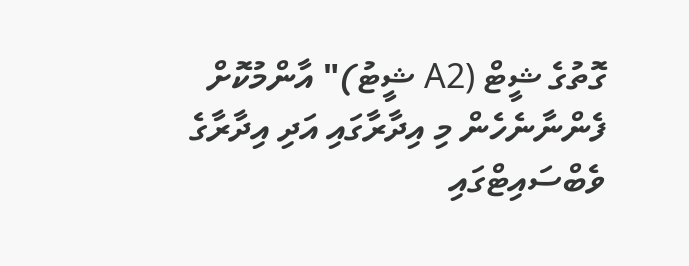ގޮތުގެ ޝީޓް (A2 ޝީޓު)" އާންމުކޮށް ފެންނާނެހެން މި އިދާރާގައި އަދި އިދާރާގެ ވެބްސައިޓްގައި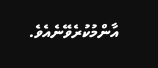އާންމުކުރެވޭނެއެވެ.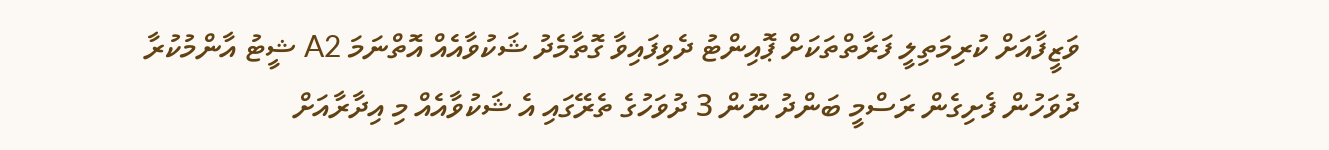ވަޒީފާއަށް ކުރިމަތިލީ ފަރާތްތަކަށް ޕޮއިންޓު ދެވިފައިވާ ގޮތާމެދު ޝަކުވާއެއް އޮތްނަމަ A2 ޝީޓު އާންމުކުރާ ދުވަހުން ފެށިގެން ރަސްމީ ބަންދު ނޫން 3 ދުވަހުގެ ތެރޭގައި އެ ޝަކުވާއެއް މި އިދާރާއަށް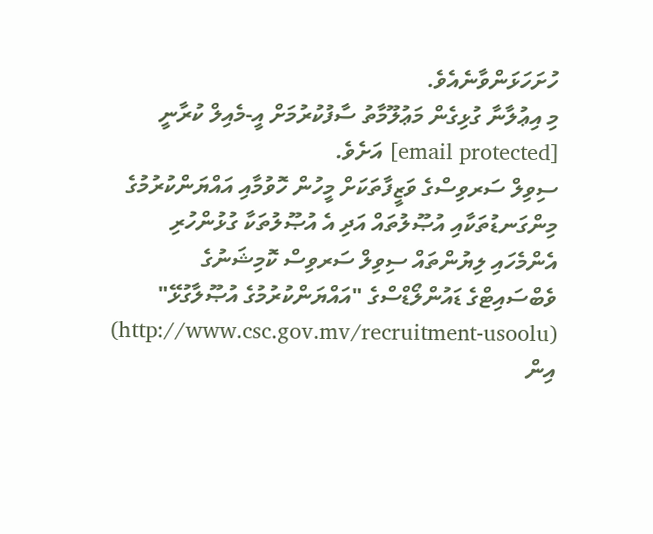ހުށަހަޅަންވާނެއެވެ.
މި އިޢުލާނާ ގުޅިގެން މަޢުލޫމާތު ސާފުކުރުމަށް އީ-މެއިލް ކުރާނީ [email protected] އަށެވެ.
ސިވިލް ސަރވިސްގެ ވަޒީފާތަކަށް މީހުން ހޮވުމާއި އައްޔަންކުރުމުގެ މިންގަނޑުތަކާއި އުޞޫލުތައް އަދި އެ އުޞޫލުތަކާ ގުޅުންހުރި އެންމެހައި ލިޔުންތައް ސިވިލް ސަރވިސް ކޮމިޝަނުގެ ވެބްސައިޓްގެ ޑައުންލޯޑްސްގެ "އައްޔަންކުރުމުގެ އުޞޫލާގުޅޭ" (http://www.csc.gov.mv/recruitment-usoolu) އިން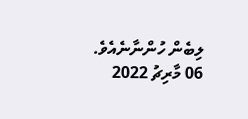ލިބެން ހުންނާނެއެވެ.
06 މާރިޗު 2022